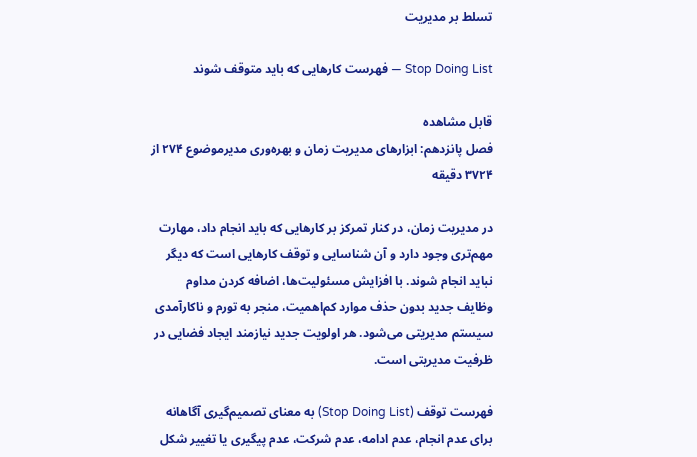تسلط بر مدیریت

Stop Doing List — فهرست کارهایی که باید متوقف شوند

قابل مشاهده
فصل پانزدهم: ابزارهای مدیریت زمان و بهره‌وری مدیرموضوع ۲۷۴ از ۳۷۲۴ دقیقه

در مدیریت زمان، در کنار تمرکز بر کارهایی که باید انجام داد، مهارت مهم‌تری وجود دارد و آن شناسایی و توقف کارهایی است که دیگر نباید انجام شوند. با افزایش مسئولیت‌ها، اضافه کردن مداوم وظایف جدید بدون حذف موارد کم‌اهمیت، منجر به تورم و ناکارآمدی سیستم مدیریتی می‌شود. هر اولویت جدید نیازمند ایجاد فضایی در ظرفیت مدیریتی است.

فهرست توقف (Stop Doing List) به معنای تصمیم‌گیری آگاهانه برای عدم انجام، عدم ادامه، عدم شرکت، عدم پیگیری یا تغییر شکل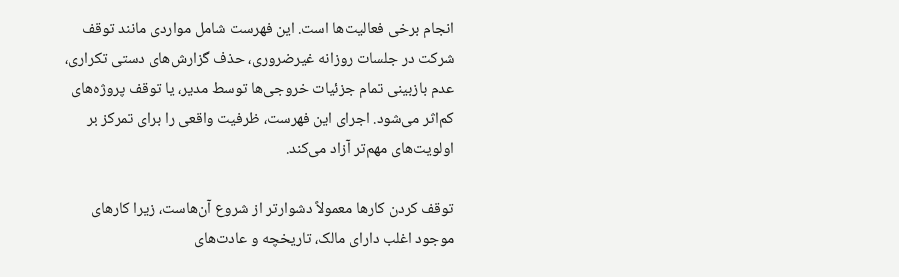انجام برخی فعالیت‌ها است. این فهرست شامل مواردی مانند توقف شرکت در جلسات روزانه غیرضروری، حذف گزارش‌های دستی تکراری، عدم بازبینی تمام جزئیات خروجی‌ها توسط مدیر، یا توقف پروژه‌های کم‌اثر می‌شود. اجرای این فهرست، ظرفیت واقعی را برای تمرکز بر اولویت‌های مهم‌تر آزاد می‌کند.

توقف کردن کارها معمولاً دشوارتر از شروع آن‌هاست، زیرا کارهای موجود اغلب دارای مالک، تاریخچه و عادت‌های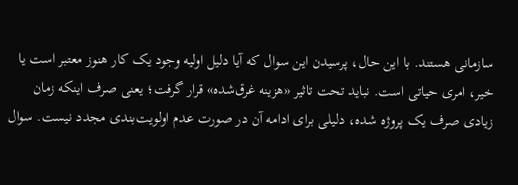سازمانی هستند. با این حال، پرسیدن این سوال که آیا دلیل اولیه وجود یک کار هنوز معتبر است یا خیر، امری حیاتی است. نباید تحت تاثیر «هزینه غرق‌شده» قرار گرفت؛ یعنی صرف اینکه زمان زیادی صرف یک پروژه شده، دلیلی برای ادامه آن در صورت عدم اولویت‌بندی مجدد نیست. سوال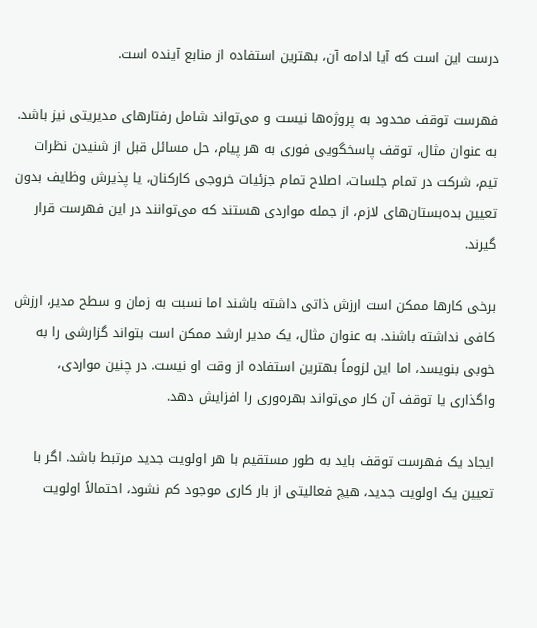درست این است که آیا ادامه آن، بهترین استفاده از منابع آینده است.

فهرست توقف محدود به پروژه‌ها نیست و می‌تواند شامل رفتارهای مدیریتی نیز باشد. به عنوان مثال، توقف پاسخگویی فوری به هر پیام، حل مسائل قبل از شنیدن نظرات تیم، شرکت در تمام جلسات، اصلاح تمام جزئیات خروجی کارکنان، یا پذیرش وظایف بدون تعیین بده‌بستان‌های لازم، از جمله مواردی هستند که می‌توانند در این فهرست قرار گیرند.

برخی کارها ممکن است ارزش ذاتی داشته باشند اما نسبت به زمان و سطح مدیر، ارزش کافی نداشته باشند. به عنوان مثال، یک مدیر ارشد ممکن است بتواند گزارشی را به خوبی بنویسد، اما این لزوماً بهترین استفاده از وقت او نیست. در چنین مواردی، واگذاری یا توقف آن کار می‌تواند بهره‌وری را افزایش دهد.

ایجاد یک فهرست توقف باید به طور مستقیم با هر اولویت جدید مرتبط باشد. اگر با تعیین یک اولویت جدید، هیچ فعالیتی از بار کاری موجود کم نشود، احتمالاً اولویت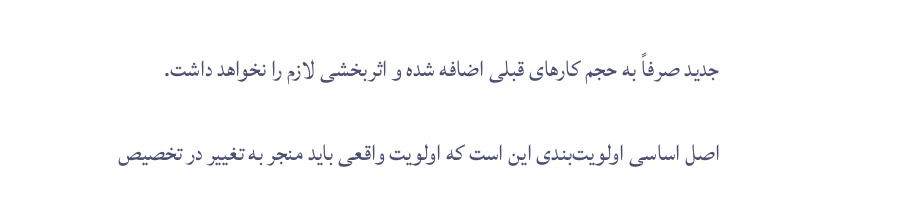جدید صرفاً به حجم کارهای قبلی اضافه شده و اثربخشی لازم را نخواهد داشت.

اصل اساسی اولویت‌بندی این است که اولویت واقعی باید منجر به تغییر در تخصیص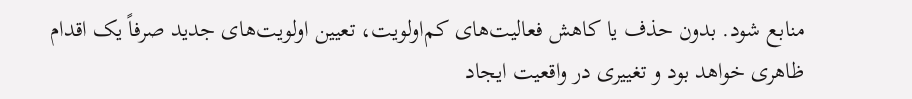منابع شود. بدون حذف یا کاهش فعالیت‌های کم‌اولویت، تعیین اولویت‌های جدید صرفاً یک اقدام ظاهری خواهد بود و تغییری در واقعیت ایجاد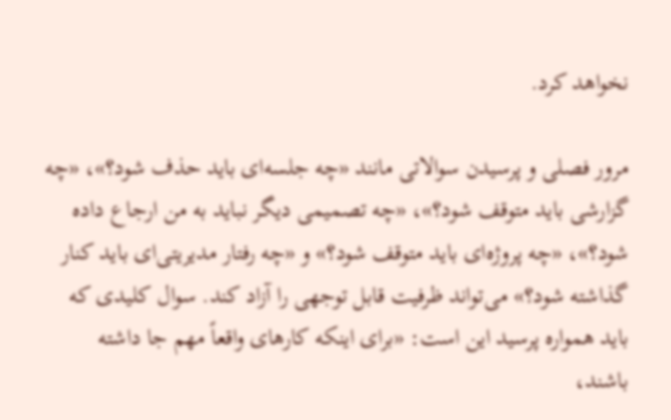نخواهد کرد.

مرور فصلی و پرسیدن سوالاتی مانند «چه جلسه‌ای باید حذف شود؟»، «چه گزارشی باید متوقف شود؟»، «چه تصمیمی دیگر نباید به من ارجاع داده شود؟»، «چه پروژه‌ای باید متوقف شود؟» و «چه رفتار مدیریتی‌ای باید کنار گذاشته شود؟» می‌تواند ظرفیت قابل توجهی را آزاد کند. سوال کلیدی که باید همواره پرسید این است: «برای اینکه کارهای واقعاً مهم جا داشته باشند،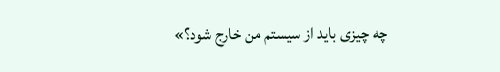چه چیزی باید از سیستم من خارج شود؟»